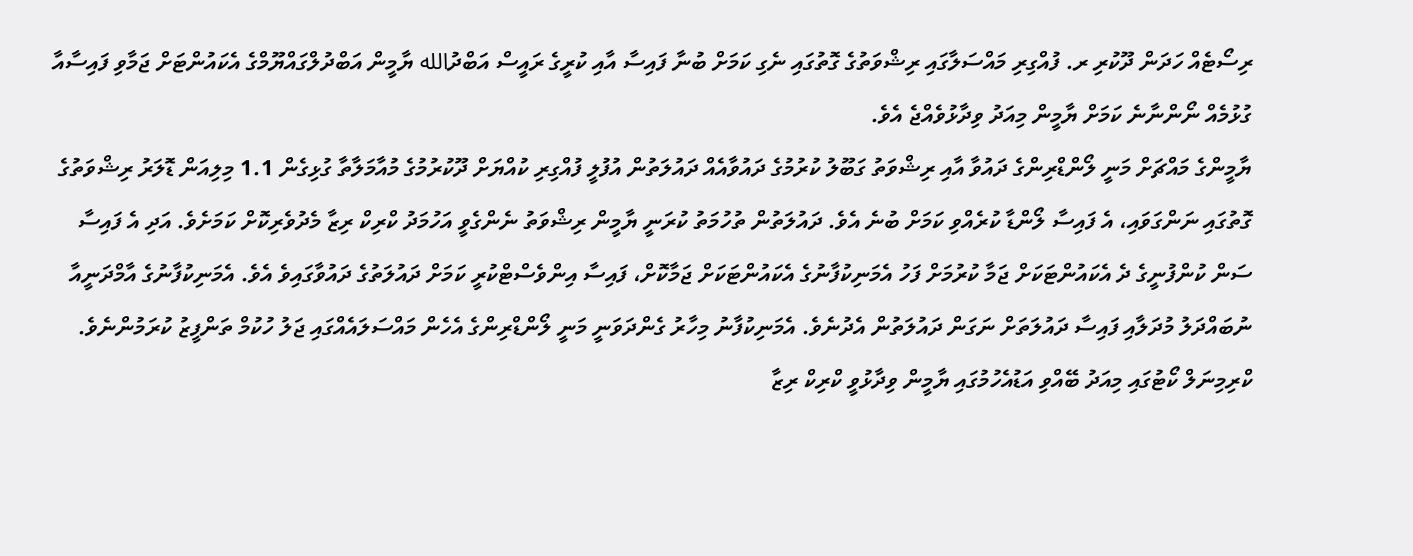ރިސޯޓެއް ހަދަން ދޫކުރި ރ. ފުއްގިރި މައްސަލާގައި ރިޝްވަތުގެ ގޮތުގައި ނެގި ކަމަށް ބުނާ ފައިސާ އާއި ކުރީގެ ރައީސް އަބްދުالله ޔާމީން އަބްދުލްގައްޔޫމްގެ އެކައުންޓަށް ޖަމާވި ފައިސާއާ ގުޅުމެއް ނޯންނާނެ ކަމަށް ޔާމީން މިއަދު ވިދާޅުވެއްޖެ އެވެ.
ޔާމީންގެ މައްޗަށް މަނީ ލޯންޑްރިންގެ ދައުވާ އާއި ރިޝްވަތު ގަބޫލު ކުރުމުގެ ދައުވާއެއް ދައުލަތުން އުފުލީ ފުއްގިރި ކުއްޔަށް ދޫކުރުމުގެ މުއާމަލާތާ ގުޅިގެން 1.1 މިލިއަން ޑޮލަރު ރިޝްވަތުގެ ގޮތުގައި ނަންގަވައި، އެ ފައިސާ ލޯންޑާ ކުރެއްވި ކަމަށް ބުނެ އެވެ. ދައުލަތުން ތުހުމަތު ކުރަނީ ޔާމީން ރިޝްވަތު ނެންގެވީ އަހުމަދު ކްރިކް ރިޒާ މެދުވެރިކޮށް ކަމަށެވެ. އަދި އެ ފައިސާ ސަން ކުންފުނީގެ ދެ އެކައުންޓަކަށް ޖަމާ ކުރުމަށް ފަހު އެމަނިކުފާނުގެ އެކައުންޓަކަށް ޖަމާކޮށް، ފައިސާ އިންވެސްޓްކުރީ ކަމަށް ދައުލަތުގެ ދައުވާގައިވެ އެވެ. އެމަނިކުފާނުގެ އާމްދަނީއާ ނުބައްދަލު މުދަލާއި ފައިސާ ދައުލަތަށް ނަގަން ދައުލަތުން އެދުނެވެ. އެމަނިކުފާނު މިހާރު ގެންދަވަނީ މަނީ ލޯންޑްރިންގެ އެހެން މައްސަލައެއްގައި ޖަލު ހުކުމް ތަންފީޒު ކުރަމުންނެވެ.
ކްރިމިނަލް ކޯޓުގައި މިއަދު ބޭއްވި އަޑުއެހުމުގައި ޔާމީން ވިދާޅުވީ ކްރިކް ރިޒާ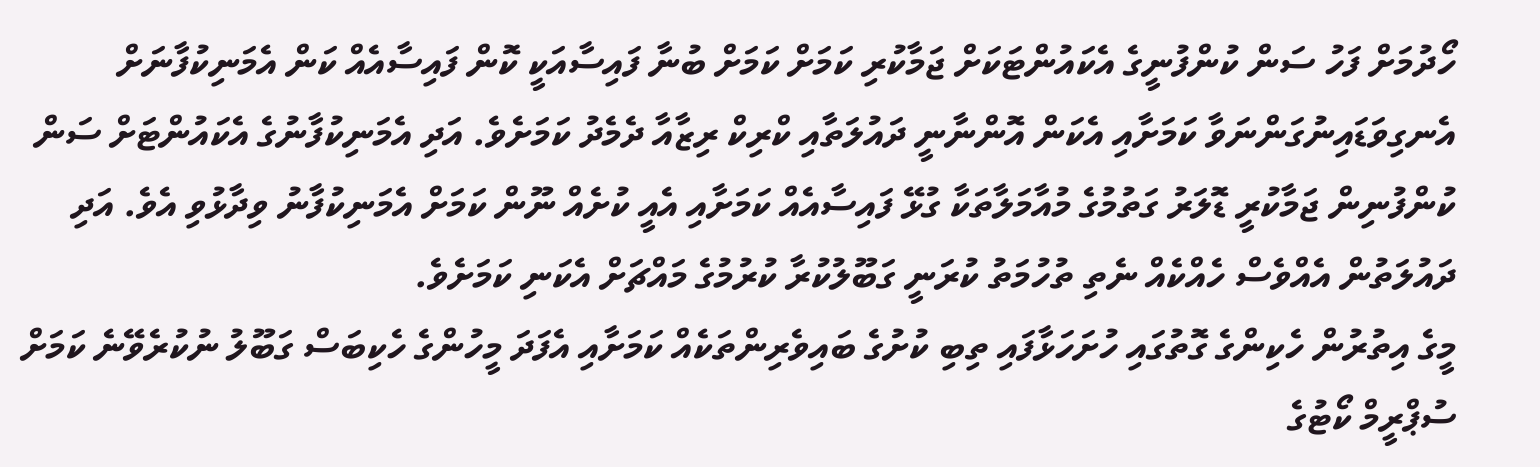ހޯދުމަށް ފަހު ސަން ކުންފުނީގެ އެކައުންޓަކަށް ޖަމާކުރި ކަމަށް ކަމަށް ބުނާ ފައިސާއަކީ ކޮން ފައިސާއެއް ކަން އެމަނިކުފާނަށް އެނގިވަޑައިނުގަންނަވާ ކަމަށާއި އެކަން އޮންނާނީ ދައުލަތާއި ކްރިކް ރިޒާއާ ދެމެދު ކަމަށެވެ. އަދި އެމަނިކުފާނުގެ އެކައުންޓަށް ސަން ކުންފުނިން ޖަމާކުރީ ޑޮލަރު ގަތުމުގެ މުއާމަލާތަކާ ގުޅޭ ފައިސާއެއް ކަމަށާއި އެއީ ކުށެއް ނޫން ކަމަށް އެމަނިކުފާނު ވިދާޅުވި އެވެ. އަދި ދައުލަތުން އެއްވެސް ހެއްކެއް ނެތި ތުހުމަތު ކުރަނީ ގަބޫލުކުރާ ކުރުމުގެ މައްޗަށް އެކަނި ކަމަށެވެ.
މީގެ އިތުރުން ހެކިންގެ ގޮތުގައި ހުށަހަޅާފައި ތިބި ކުށުގެ ބައިވެރިންތަކެއް ކަމަށާއި އެފަދަ މީހުންގެ ހެކިބަސް ގަބޫލު ނުކުރެވޭނެ ކަމަށް ސުޕްރީމް ކޯޓުގެ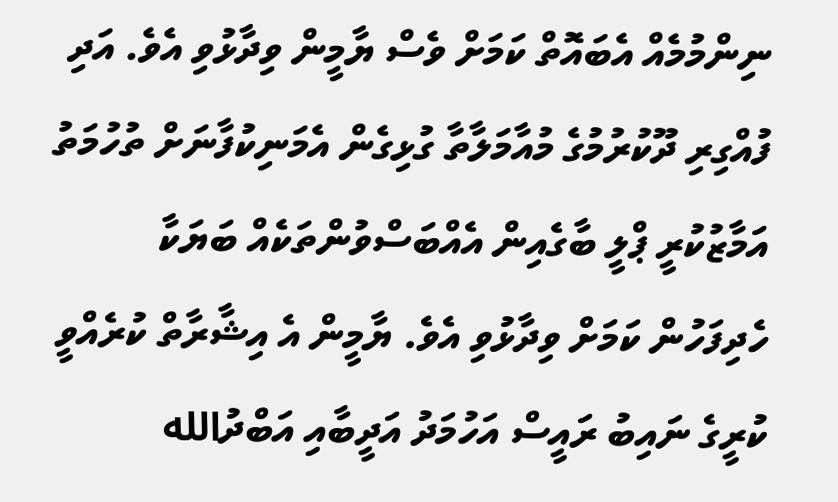ނިންމުމެއް އެބައޮތް ކަމަށް ވެސް ޔާމީން ވިދާޅުވި އެވެ. އަދި ފުއްގިރި ދޫކުރުމުގެ މުއާމަލާތާ ގުޅިގެން އެމަނިކުފާނަށް ތުހުމަތު އަމާޒުކުރީ ޕްލީ ބާގެއިން އެއްބަސްވުންތަކެއް ބަޔަކާ ހެދިފަހުން ކަމަށް ވިދާޅުވި އެވެ. ޔާމީން އެ އިޝާރާތް ކުރެއްވީ ކުރީގެ ނައިބު ރައީސް އަހުމަދު އަދީބާއި އަބްދުالله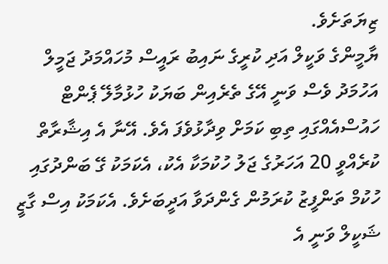ޒިޔަތަށެވެ.
ޔާމީންގެ ވަކީލް އަދި ކުރީގެ ނައިބު ރައީސް މުހައްމަދު ޖަމީލް އަހުމަދު ވެސް ވަނީ އޭގެ ތެރެއިން ބަޔަކު ހުޅުމާލޭ ޕެންޓް ހައުސްއެއްގައި ތިބި ކަމަށް ވިދާޅުވެފަ އެވެ. އޭނާ އެ އިޝާރާތް ކުރެއްވީ 20 އަހަރުގެ ޖަލު ހުކުމަކާ އެކު، އެކަމަކު ގޭ ބަންދުގައި ހުކުމް ތަންފީޒު ކުރަމުން ގެންދަވާ އަދީބަށެވެ. އެކަމަކު އިސް ގާޒީ ޝަކީލް ވަނީ އެ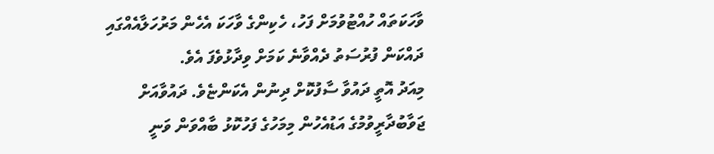ވާހަކަތައް ހުއްޓުވުމަށް ފަހު، ހެކިންގެ ވާހަކަ އެހެން މަރުހަލާއެއްގައި ދައްކަން ފުރުސަތު ދެއްވާނެ ކަމަށް ވިދާޅުވެފަ އެވެ.
މިއަދު އޮތީ ދައުވާ ސާފުކޮށް ދިނުން އެކަންޏެވެ. ދައުވާއަށް ޖަވާބުދާރީވުމުގެ އަޑުއެހުން މިމަހުގެ ފަހުކޮޅު ބާއްވަން ވަނީ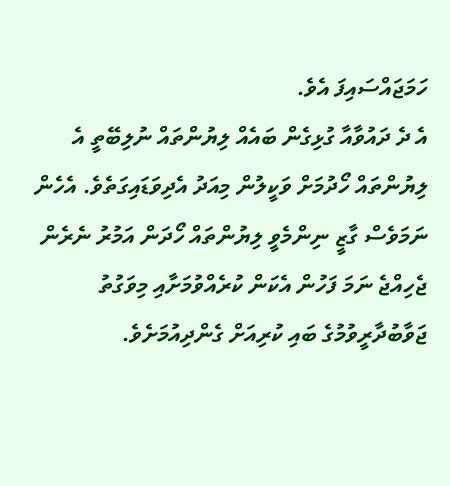ހަމަޖައްސައިފަ އެވެ.
އެ ދެ ދައުވާއާ ގުޅިގެން ބައެއް ލިޔުންތައް ނުލިބޭތީ އެ ލިޔުންތައް ހޯދުމަށް ވަކީލުން މިއަދު އެދިވަޑައިގަތެވެ. އެހެން ނަމަވެސް ގާޒީ ނިންމެވީ ލިޔުންތައް ހޯދަން އަމުރު ނެރެން ޖެހިއްޖެ ނަމަ ފަހުން އެކަން ކުރެއްވުމަށާއި މިވަގުތު ޖަވާބުދާރީވުމުގެ ބައި ކުރިއަށް ގެންދިއުމަށެވެ.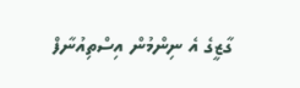ގާޒީގެ އެ ނިންމުން އިސްތިއުނާފް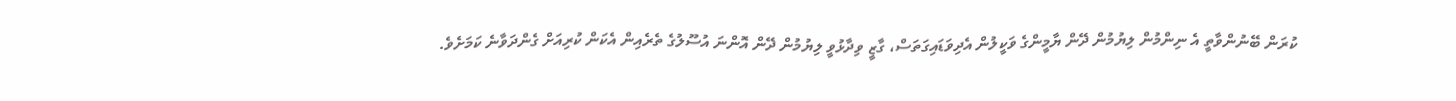ކުރަން ބޭނުންވާތީ އެ ނިންމުން ލިޔުމުން ދޭން ޔާމީންގެ ވަކީލުން އެދިވަޑައިގަތަސް، ގާޒީ ވިދާޅުވީ ލިޔުމުން ދޭން އޮންނަ އުސޫލުގެ ތެރެއިން އެކަން ކުރިއަށް ގެންދަވާނެ ކަމަށެވެ.